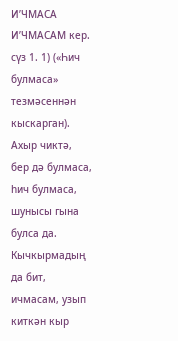И’ЧМАСА И’ЧМАСАМ кер. сүз 1. 1) («Һич булмаса» тезмәсеннән кыскарган). Ахыр чиктә, бер дә булмаса, һич булмаса, шунысы гына булса да. Кычкырмадың да бит, ичмасам, узып киткән кыр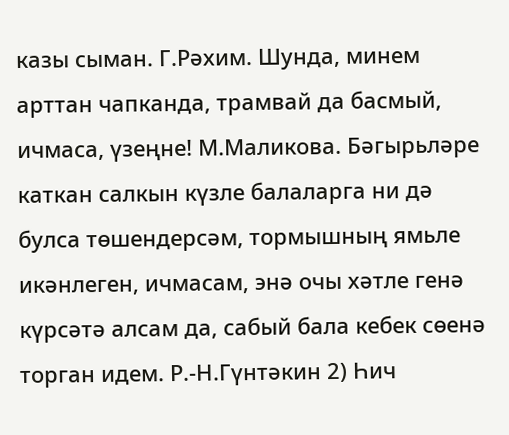казы сыман. Г.Рәхим. Шунда, минем арттан чапканда, трамвай да басмый, ичмаса, үзеңне! М.Маликова. Бәгырьләре каткан салкын күзле балаларга ни дә булса төшендерсәм, тормышның ямьле икәнлеген, ичмасам, энә очы хәтле генә күрсәтә алсам да, сабый бала кебек сөенә торган идем. Р.-Н.Гүнтәкин 2) Һич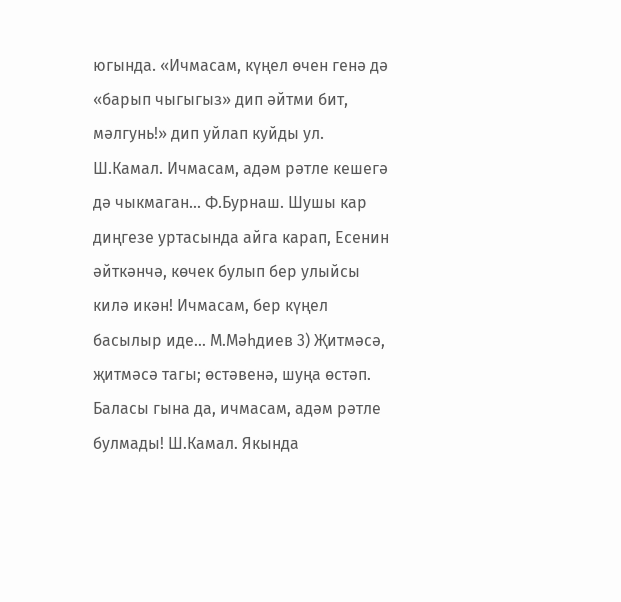югында. «Ичмасам, күңел өчен генә дә «барып чыгыгыз» дип әйтми бит, мәлгунь!» дип уйлап куйды ул. Ш.Камал. Ичмасам, адәм рәтле кешегә дә чыкмаган... Ф.Бурнаш. Шушы кар диңгезе уртасында айга карап, Есенин әйткәнчә, көчек булып бер улыйсы килә икән! Ичмасам, бер күңел басылыр иде... М.Мәһдиев 3) Җитмәсә, җитмәсә тагы; өстәвенә, шуңа өстәп. Баласы гына да, ичмасам, адәм рәтле булмады! Ш.Камал. Якында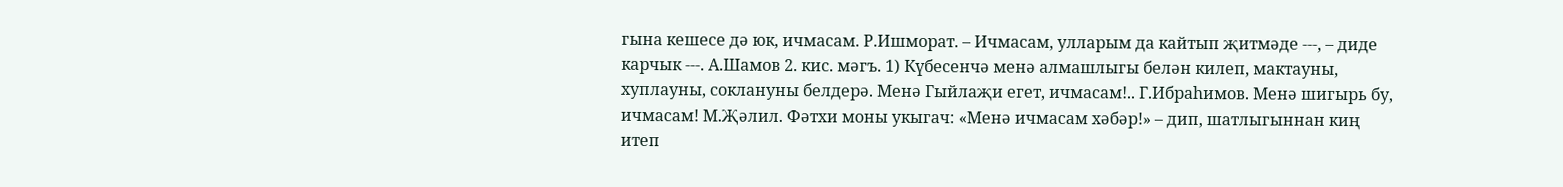гына кешесе дә юк, ичмасам. Р.Ишморат. – Ичмасам, улларым да кайтып җитмәде ---, – диде карчык ---. А.Шамов 2. кис. мәгъ. 1) Күбесенчә менә алмашлыгы белән килеп, мактауны, хуплауны, соклануны белдерә. Менә Гыйлаҗи егет, ичмасам!.. Г.Ибраһимов. Менә шигырь бу, ичмасам! М.Җәлил. Фәтхи моны укыгач: «Менә ичмасам хәбәр!» – дип, шатлыгыннан киң итеп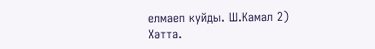елмаеп куйды. Ш.Камал 2) Хәтта.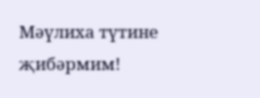Мәүлиха түтине җибәрмим!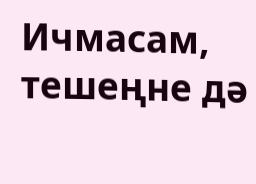Ичмасам, тешеңне дә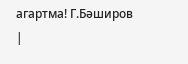агартма! Г.Бәширов |